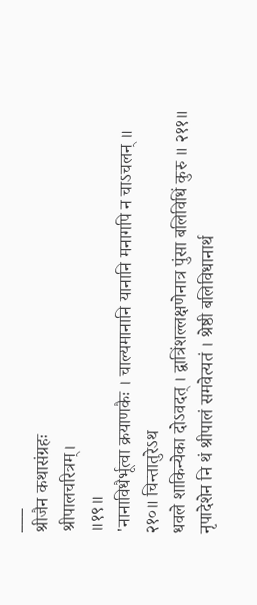___
श्रीजैन कथासंग्रहः
श्रीपालचरित्रम्।
॥१९॥
'नानाविधैर्भूत्वा क्रयाणकैः । चाल्यमानानि यानानि मनागपि न चाऽचलन् ॥ २१०॥ चिन्तातुरेऽथ
धवले शाकिन्येका दोऽवदत् । द्वात्रिंशल्लक्षणेनात्र पुंसा बलिविधिं कुरु ॥ २११॥ नृपादेशेन नि थं श्रीपालं समवेत्यतं । श्रेष्ठी बलिविधानार्थ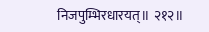निजपुम्भिरधारयत्॥ २१२॥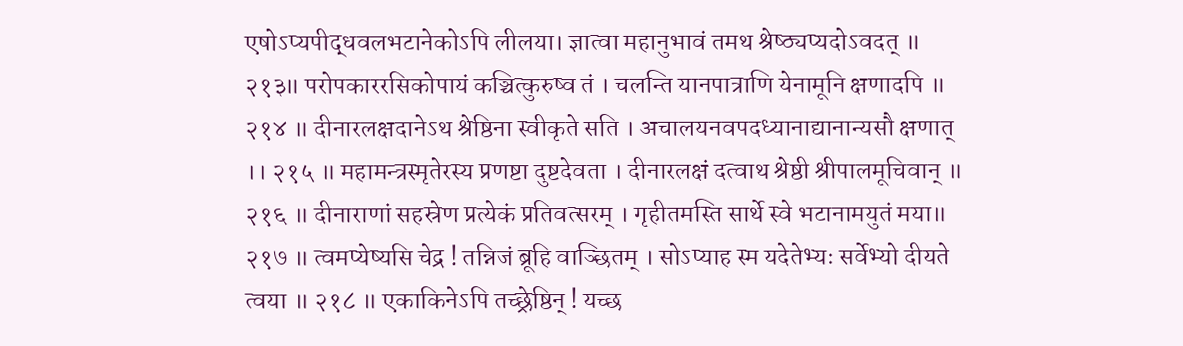एषोऽप्यपीद्धवलभटानेकोऽपि लीलया। ज्ञात्वा महानुभावं तमथ श्रेष्ठ्यप्यदोऽवदत् ॥ २१३॥ परोपकाररसिकोपायं कञ्चित्कुरुष्व तं । चलन्ति यानपात्राणि येनामूनि क्षणादपि ॥ २१४ ॥ दीनारलक्षदानेऽथ श्रेष्ठिना स्वीकृते सति । अचालयनवपदध्यानाद्यानान्यसौ क्षणात् ।। २१५ ॥ महामन्त्रस्मृतेरस्य प्रणष्टा दुष्टदेवता । दीनारलक्षं दत्वाथ श्रेष्ठी श्रीपालमूचिवान् ॥ २१६ ॥ दीनाराणां सहस्रेण प्रत्येकं प्रतिवत्सरम् । गृहीतमस्ति सार्थे स्वे भटानामयुतं मया॥ २१७ ॥ त्वमप्येष्यसि चेद्र ! तन्निजं ब्रूहि वाञ्छितम् । सोऽप्याह स्म यदेतेभ्यः सर्वेभ्यो दीयते त्वया ॥ २१८ ॥ एकाकिनेऽपि तच्छ्रेष्ठिन् ! यच्छ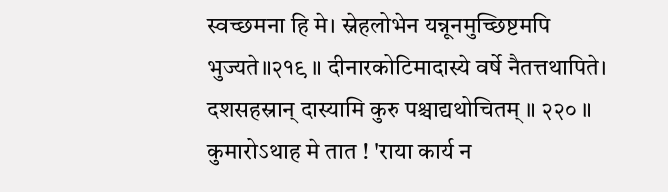स्वच्छमना हि मे। स्नेहलोभेन यन्नूनमुच्छिष्टमपि भुज्यते॥२१९ ॥ दीनारकोटिमादास्ये वर्षे नैतत्तथापिते। दशसहस्रान् दास्यामि कुरु पश्चाद्यथोचितम् ॥ २२० ॥ कुमारोऽथाह मे तात ! 'राया कार्य न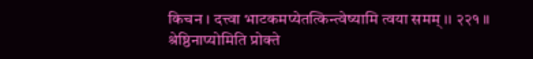किचन । दत्त्वा भाटकमप्येतत्किन्त्वेष्यामि त्वया समम् ।। २२१ ॥ श्रेष्ठिनाप्योमिति प्रोक्ते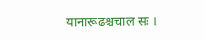यानारूढश्चचाल सः ।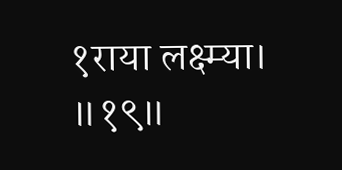१राया लक्ष्म्या।
॥१९॥